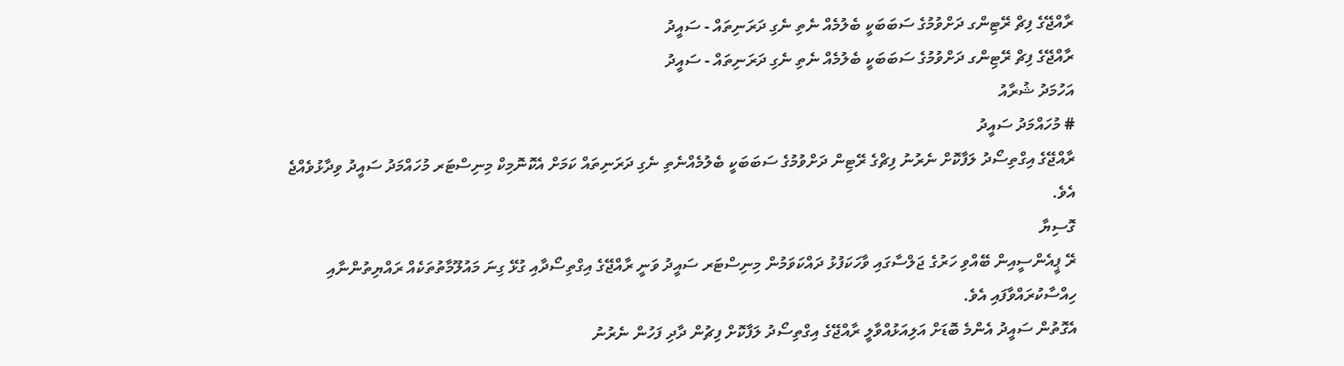ރާއްޖޭގެ ފިޗް ރޭޓިންގ ދަށްވުމުގެ ސަބަބަކީ ބެލުމެއް ނެތި ނެގި ދަރަނިތައް - ސައީދު
ރާއްޖޭގެ ފިޗް ރޭޓިންގ ދަށްވުމުގެ ސަބަބަކީ ބެލުމެއް ނެތި ނެގި ދަރަނިތައް - ސައީދު
އަހުމަދު ޝުރާއު
# މުހައްމަދު ސައީދު
ރާއްޖޭގެ އިގްތިސޯދު ލަފާކޮށް ނެރުނު ފިޗްގެ ރޭޓިން ދަށްވުމުގެ ސަބަބަކީ ބެލުމެއްނެތި ނެގި ދަރަނިތައް ކަމަށް އެކޮނޮމިކް މިނިސްޓަރ މުހައްމަދު ސައީދު ވިދާޅުވެއްޖެ އެވެ.
ގޮސިޔާ
ރޭ ޕީއެންސީއިން ބޭއްވި ހަރުގެ ޖަލްސާގައި ވާހަކަފުޅު ދައްކަވަމުން މިނިސްޓަރ ސައީދު ވަނީ ރާއްޖޭގެ އިގްތިސޯދާއި ގުޅޭ ގިނަ މައުލޫމާތުތަކެއް ރައްޔިތުންނާއި ހިއްސާކުރައްވާފައި އެވެ.
އެގޮތުން ސައީދު އެންމެ ބޮޑަށް އަލިއަޅުއްވާލީ ރާއްޖޭގެ އިގްތިސޯދު ލަފާކޮށް ފިޗުން ދާދި ފަހުން ނެރުނު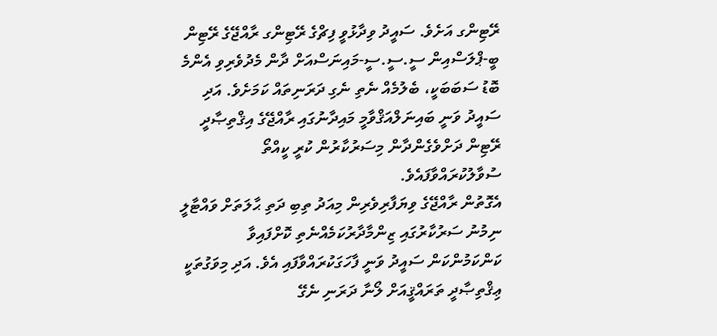ރޭޓިންގ އަށެވެ. ސައީދު ވިދާޅުވީ ފިޗްގެ ރޭޓިންގ ރާއްޖޭގެ ރޭޓިން ބީ-ޕްލަސްއިން ސީ.ސީ.ސީ-މައިނަސްއަށް ދާން މެދުވެރިވި އެންމެ ބޮޑު ސަބަބަކީ، ބެލުމެއް ނެތި ނެގި ދަރަނިތައް ކަމަށެވެ. އަދި ސައީދު ވަނީ ބައިނަލްއަޤްވާމީ މައިދާނުގައި ރާއްޖޭގެ އިޤްތިޞާދީ ރޭޓިން ދަށްވެގެންދާން މިސަރުކާރުން ކުރީ ކީއްތޯ ސުވާލުކުރައްވާފައެވެ.
އެގޮތުން ރާއްޖޭގެ ވިޔަފާރިވެރިން މިއަދު ތިބި ދަތި ޙާލަތަށް ވައްޓާލީ ނިމުނު ސަރުކާރުގައި ޒިންމާދާރުކަމެއްނެތި ކޮށްފައިވާ ކަންކަމުންކަން ސައީދު ވަނީ ފާހަގަކުރައްވާފައި އެވެ. އަދި މިވަގުތަކީ ޢިޤްތިޞާދީ ތަރައްޤީއަށް ލޯނާ ދަރަނި ނެގޭ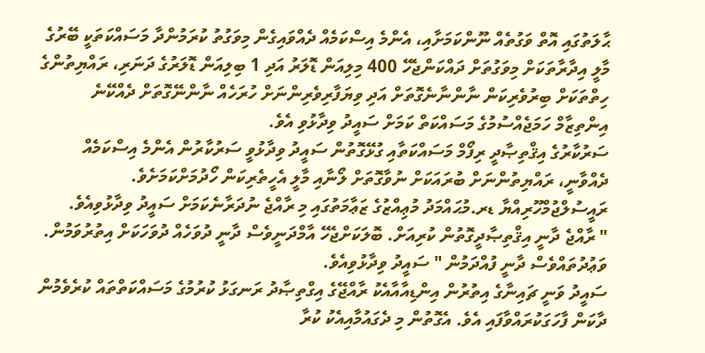ޙާލަތުގައި އޮތް ވަގުތެއް ނޫންކަމަށާއި، އެންމެ އިސްކަމެއް ދެއްވައިގެން މިވަގުތު ކުރަމުންދާ މަސައްކަތަކީ ބޭރުގެ މާލީ އިދާރާތަކަށް މިވަގުތަށް ދައްކަންޖެހޭ 400 މިލިއަން ޑޮލަރު އަދި 1 ބިލިއަން ޑޮލަރުގެ ދަނަރި، ރައްޔިތުންގެ ހިތްތަކަށް ބިރުވެރިކަން ނާންނާނެގޮތަށް އަދި ވިޔަފާރިވެރިންނަށް ހުރަހެއް ނާންނޭގޮތަށް ދެއްކޭނެ އިންތިޒާމް ހަމަޖެއްސުމުގެ މަސައްކަތް ކަމަށް ސައީދު ވިދާޅުވި އެވެ.
ސަރުކާރުގެ އިޤްތިޞާދީ ރިފޯމް މަސައްކަތާއި ގުޅޭގޮތުން ސައީދު ވިދާޅުވީ ސަރުކާރުން އެންމެ އިސްކަމެއް ދެއްވާނީ، ރައްޔިތުންނަށް ބުރައަކަށް ނުވާގޮތަށް ލޯނާއި މާލީ އެހީތެރިކަން ހޯދުމަށްކަމަށެވެ.
ރައީސުލްޖުމްހޫރިއްޔާ ޑރ.މުޙައްމަދު މުޢިއްޒުގެ ޒަޢާމަތުގައި މި ރާއްޖެ ނުދަރާނެކަމަށް ސައީދު ވިދާޅުވިއެވެ.
" ރާއްޖެ ދާނީ އިޤްތިޞާދީގޮތުން ކުރިއަށް. ބޮލަކަށްޖެހޭ އާމްދަނީވެސް ދާނީ ދުވަހެއް ދުވަހަކަށް އިތުރުވަމުން. ވަޢުދުތައްވެސް ދާނީ ފުއްދަމުން " ސައީދު ވިދާޅުވިއެވެ.
ސައީދު ވަނީ ޗައިނާގެ އިތުރުން އިންޑިއާއާއެކު ރާއްޖޭގެ އިގްތިޞާދު ރަނގަޅު ކުރުމުގެ މަސައްކަތްތައް ކުރެވެމުން ދާކަން ފާހަގަކުރައްވާފައި އެވެ. އެގޮތުން މި ދެގައުމާއިއެކު ކުރާ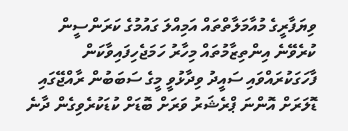ވިޔަފާރީގެ މުއާމަލާތްތައް އަމިއްލަ ގައުމުގެ ކަރަންސީން ކުރެވޭނެ އިންތިޒާމުތައް މިހާރު ހަމަޖެހިފައިވާކަން ފާހަގަކުރައްވައި ސައީދު ވިދާޅުވީ މީގެ ސަބަބުން ރާއްޖޭގައި ޑޮލަރަށް އޮންނަ ޕްރެޝަރު ވަރަށް ބޮޑަށް ކުޑަކުރެވިގެން ދާނެ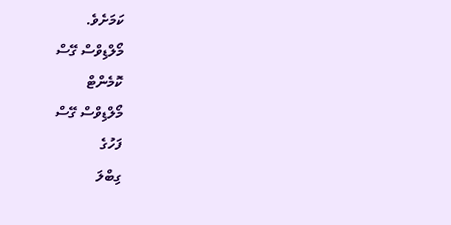ކަމަށެވެ.
މޯލްޑިވްސް ގޭސް
ކޮމެންޓް
މޯލްޑިވްސް ގޭސް
ފަހުގެ
ގިބްލަ